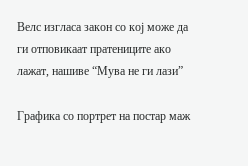Велс изгласа закон со кој може да ги отповикаат пратениците ако лажат, нашиве “Мува не ги лази”

Графика со портрет на постар маж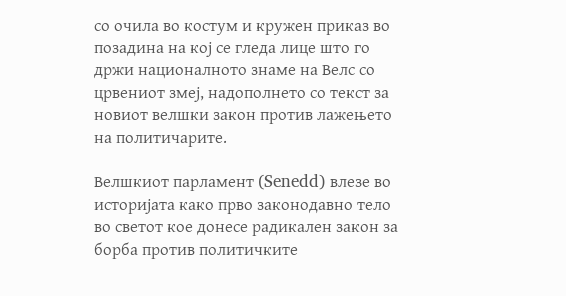со очила во костум и кружен приказ во позадина на кој се гледа лице што го држи националното знаме на Велс со црвениот змеј, надополнето со текст за новиот велшки закон против лажењето на политичарите.

Велшкиот парламент (Senedd) влезе во историјата како прво законодавно тело во светот кое донесе радикален закон за борба против политичките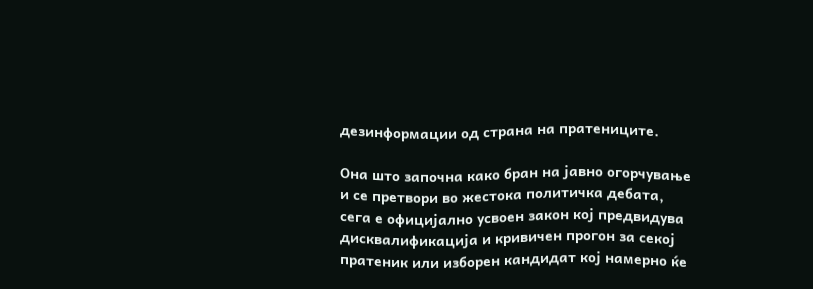дезинформации од страна на пратениците.

Она што започна како бран на јавно огорчување и се претвори во жестока политичка дебата, сега е официјално усвоен закон кој предвидува дисквалификација и кривичен прогон за секој пратеник или изборен кандидат кој намерно ќе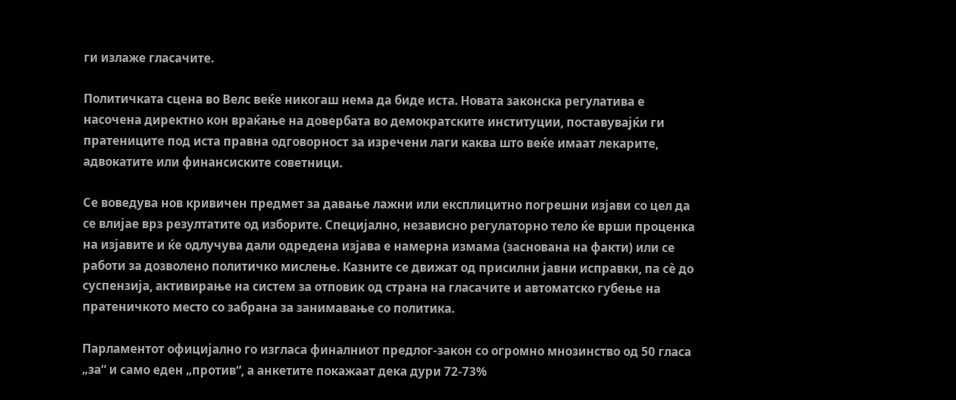ги излаже гласачите.

Политичката сцена во Велс веќе никогаш нема да биде иста. Новата законска регулатива е насочена директно кон враќање на довербата во демократските институции, поставувајќи ги пратениците под иста правна одговорност за изречени лаги каква што веќе имаат лекарите, адвокатите или финансиските советници.

Се воведува нов кривичен предмет за давање лажни или експлицитно погрешни изјави со цел да се влијае врз резултатите од изборите. Специјално, независно регулаторно тело ќе врши проценка на изјавите и ќе одлучува дали одредена изјава е намерна измама (заснована на факти) или се работи за дозволено политичко мислење. Казните се движат од присилни јавни исправки, па сè до суспензија, активирање на систем за отповик од страна на гласачите и автоматско губење на пратеничкото место со забрана за занимавање со политика.

Парламентот официјално го изгласа финалниот предлог-закон со огромно мнозинство од 50 гласа „за“ и само еден „против“, а анкетите покажаат дека дури 72-73%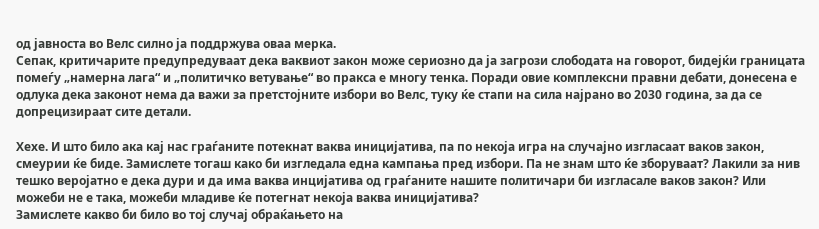од јавноста во Велс силно ја поддржува оваа мерка.
Сепак, критичарите предупредуваат дека ваквиот закон може сериозно да ја загрози слободата на говорот, бидејќи границата помеѓу „намерна лага“ и „политичко ветување“ во пракса е многу тенка. Поради овие комплексни правни дебати, донесена е одлука дека законот нема да важи за претстојните избори во Велс, туку ќе стапи на сила најрано во 2030 година, за да се допрецизираат сите детали.

Хехе. И што било ака кај нас граѓаните потекнат ваква иницијатива, па по некоја игра на случајно изгласаат ваков закон, смеурии ќе биде. Замислете тогаш како би изгледала една кампања пред избори. Па не знам што ќе зборуваат? Лакили за нив тешко веројатно е дека дури и да има ваква инцијатива од граѓаните нашите политичари би изгласале ваков закон? Или можеби не е така, можеби младиве ќе потегнат некоја ваква иницијатива?
Замислете какво би било во тој случај обраќањето на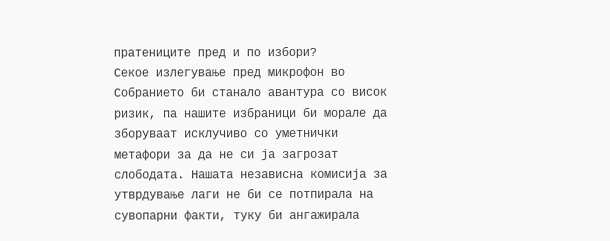пратениците пред и по избори?
Секое излегување пред микрофон во Собранието би станало авантура со висок ризик, па нашите избраници би морале да зборуваат исклучиво со уметнички метафори за да не си ја загрозат слободата. Нашата независна комисија за утврдување лаги не би се потпирала на сувопарни факти, туку би ангажирала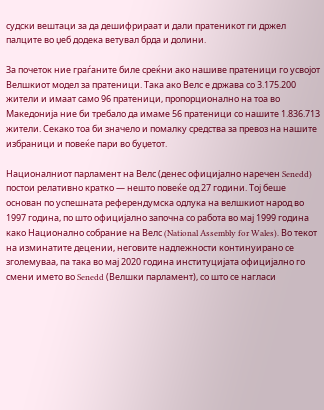судски вештаци за да дешифрираат и дали пратеникот ги држел палците во џеб додека ветувал брда и долини.

За почеток ние граѓаните биле среќни ако нашиве пратеници го усвојот Велшкиот модел за пратеници. Така ако Велс е држава со 3.175.200 жители и имаат само 96 пратеници, пропорционално на тоа во Македонија ние би требало да имаме 56 пратеници со нашите 1.836.713 жители. Секако тоа би значело и помалку средства за превоз на нашите избраници и повеќе пари во буџетот.

Националниот парламент на Велс (денес официјално наречен Senedd) постои релативно кратко — нешто повеќе од 27 години. Тој беше основан по успешната референдумска одлука на велшкиот народ во 1997 година, по што официјално започна со работа во мај 1999 година како Национално собрание на Велс (National Assembly for Wales). Во текот на изминатите децении, неговите надлежности континуирано се зголемуваа, па така во мај 2020 година институцијата официјално го смени името во Senedd (Велшки парламент), со што се нагласи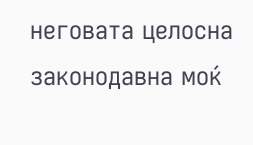неговата целосна законодавна моќ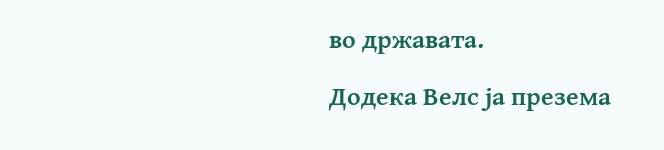во државата.

Додека Велс ја презема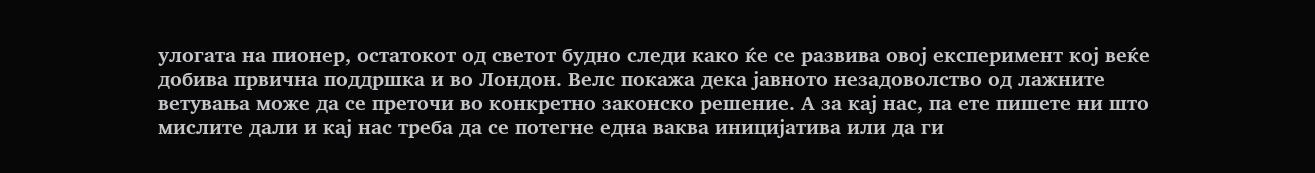улогата на пионер, остатокот од светот будно следи како ќе се развива овој експеримент кој веќе добива првична поддршка и во Лондон. Велс покажа дека јавното незадоволство од лажните ветувања може да се преточи во конкретно законско решение. А за кај нас, па ете пишете ни што мислите дали и кај нас треба да се потегне една ваква иницијатива или да ги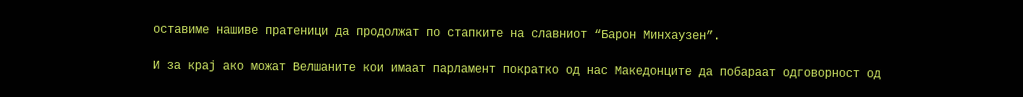оставиме нашиве пратеници да продолжат по стапките на славниот “Барон Минхаузен”.

И за крај ако можат Велшаните кои имаат парламент пократко од нас Македонците да побараат одговорност од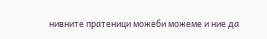нивните пратеници можеби можеме и ние да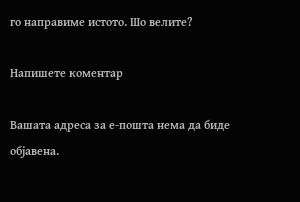го направиме истото. Шо велите?

Напишете коментар

Вашата адреса за е-пошта нема да биде објавена.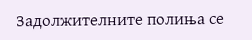Задолжителните полиња се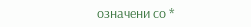означени со *